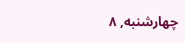چهارشنبه, ۸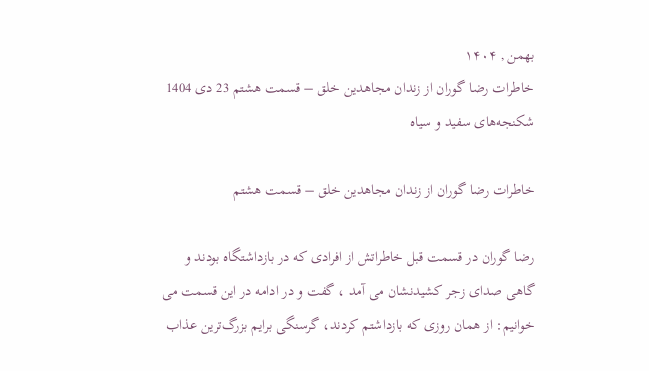بهمن , ۱۴۰۴
خاطرات رضا گوران از زندان مجاهدین خلق – قسمت هشتم 23 دی 1404
شکنجه‌های سفید و سیاه

خاطرات رضا گوران از زندان مجاهدین خلق – قسمت هشتم

رضا گوران در قسمت قبل خاطراتش از افرادی که در بازداشتگاه بودند و گاهی صدای زجر کشیدنشان می آمد ، گفت و در ادامه در این قسمت می خوانیم: از همان روزی که بازداشتم کردند، گرسنگی برایم بزرگ‌ترین عذاب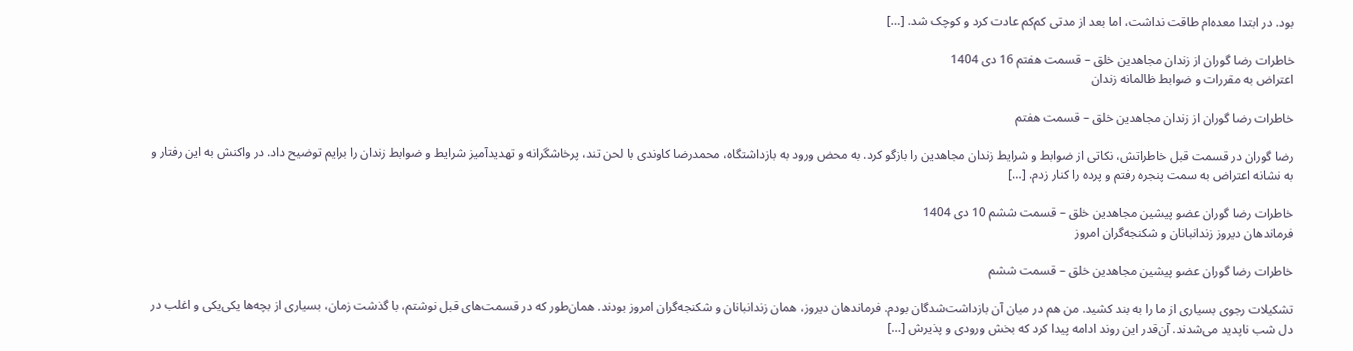بود. در ابتدا معده‌ام طاقت نداشت، اما بعد از مدتی کم‌کم عادت کرد و کوچک شد. […]

خاطرات رضا گوران از زندان مجاهدین خلق – قسمت هفتم 16 دی 1404
اعتراض به مقررات و ضوابط ظالمانه زندان

خاطرات رضا گوران از زندان مجاهدین خلق – قسمت هفتم

رضا گوران در قسمت قبل خاطراتش، نکاتی از ضوابط و شرایط زندان مجاهدین را بازگو کرد. به محض ورود به بازداشتگاه، محمدرضا کاوندی با لحن تند، پرخاشگرانه و تهدیدآمیز شرایط و ضوابط زندان را برایم توضیح داد. در واکنش به این رفتار و به نشانه‌ اعتراض به سمت پنجره رفتم و پرده را کنار زدم. […]

خاطرات رضا گوران عضو پیشین مجاهدین خلق – قسمت ششم 10 دی 1404
فرماندهان دیروز زندانبانان و شکنجه‌گران امروز

خاطرات رضا گوران عضو پیشین مجاهدین خلق – قسمت ششم

تشکیلات رجوی بسیاری از ما را به بند کشید. من هم در میان آن بازداشت‌شدگان بودم. فرماندهان دیروز، همان زندانبانان و شکنجه‌گران امروز بودند. همان‌طور که در قسمت‌های قبل نوشتم، با گذشت زمان، بسیاری از بچه‌ها یکی‌یکی و اغلب در دل شب ناپدید می‌شدند. آن‌قدر این روند ادامه پیدا کرد که بخش ورودی و پذیرش […]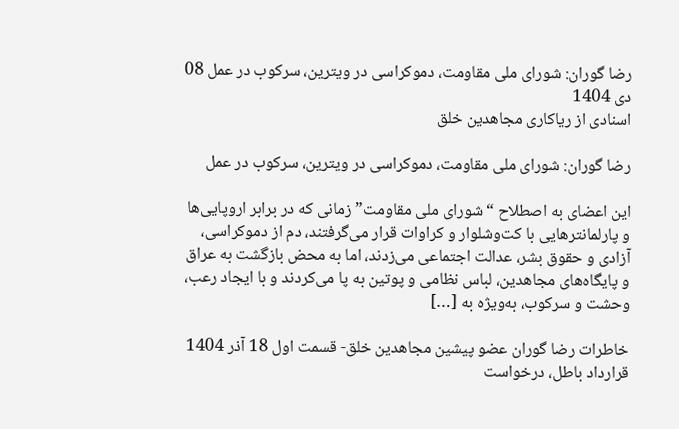رضا گوران: شورای ملی مقاومت، دموکراسی در ویترین، سرکوب در عمل 08 دی 1404
اسنادی از ریاکاری مجاهدین خلق

رضا گوران: شورای ملی مقاومت، دموکراسی در ویترین، سرکوب در عمل

این اعضای به‌ اصطلاح “شورای ملی مقاومت” زمانی که در برابر اروپایی‌ها و پارلمانترهایی با کت‌وشلوار و کراوات قرار می‌گرفتند، دم از دموکراسی، آزادی و حقوق بشر، عدالت اجتماعی می‌زدند، اما به محض بازگشت به عراق و پایگاه‌های مجاهدین، لباس نظامی و پوتین به پا می‌کردند و با ایجاد رعب، وحشت و سرکوب، به‌ویژه به […]

خاطرات رضا گوران عضو پیشین مجاهدین خلق- قسمت اول 18 آذر 1404
قرارداد باطل، درخواست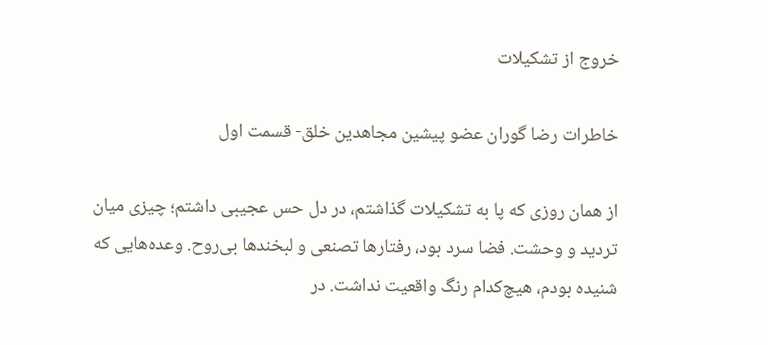خروج از تشکیلات

خاطرات رضا گوران عضو پیشین مجاهدین خلق- قسمت اول

از همان روزی که پا به تشکیلات گذاشتم، در دل حس عجیبی داشتم؛ چیزی میان تردید و وحشت. فضا سرد بود، رفتارها تصنعی و لبخندها بی‌روح. وعده‌هایی که شنیده بودم، هیچ‌کدام رنگ واقعیت نداشت. در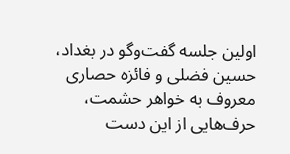اولین جلسه گفت‌وگو در بغداد، حسین فضلی و فائزه حصاری معروف به خواهر حشمت، حرف‌هایی از این دست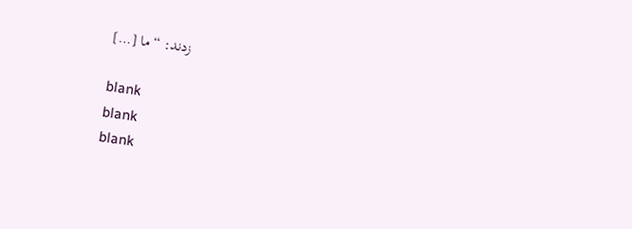زدند: “ما […]

blank
blank
blank